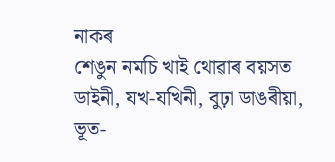নাকৰ
শেঙুন নমচি খাই থোৱাৰ বয়সত ডাইনী, যখ-যখিনী, বুঢ়া ডাঙৰীয়া, ভূত-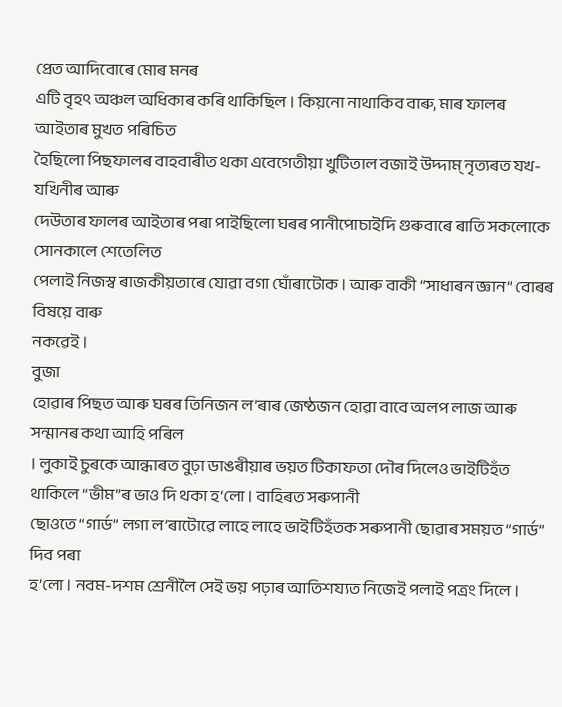প্রেত আদিবোৰে মোৰ মনৰ
এটি বৃহৎ অঞ্চল অধিকাৰ কৰি থাকিছিল । কিয়নো নাথাকিব বাৰু, মাৰ ফালৰ আইতাৰ মুখত পৰিচিত
হৈছিলো পিছফালৰ বাহবাৰীত থকা এবেগেতীয়া খুটিতাল বজাই উদ্দাম্ নৃত্যৰত যখ-যখিনীৰ আৰু
দেউতাৰ ফালৰ আইতাৰ পৰা পাইছিলো ঘৰৰ পানীপোচাইদি গুৰুবাৰে ৰাতি সকলোকে সোনকালে শেতেলিত
পেলাই নিজস্ব ৰাজকীয়তাৰে যোৱা বগা ঘোঁৰাটোক । আৰু বাকী “সাধাৰন জ্ঞান” বোৰৰ বিষয়ে বাৰু
নকৱেই ।
বুজা
হোৱাৰ পিছত আৰু ঘৰৰ তিনিজন ল’ৰাৰ জেষ্ঠজন হোৱা বাবে অলপ লাজ আৰু সন্মানৰ কথা আহি পৰিল
। লুকাই চুৰকে আন্ধাৰত বুঢ়া ডাঙৰীয়াৰ ভয়ত টিকাফতা দৌৰ দিলেও ভাইটিহঁত থাকিলে “ভীম”ৰ ভাও দি থকা হ’লো । বাহিৰত সৰুপানী
ছোওতে “গাৰ্ড” লগা ল’ৰাটোৱে লাহে লাহে ভাইটিহঁতক সৰুপানী ছোৱাৰ সময়ত “গাৰ্ড” দিব পৰা
হ’লো । নবম-দশম শ্রেনীলৈ সেই ভয় পঢ়াৰ আতিশয্যত নিজেই পলাই পত্রং দিলে ।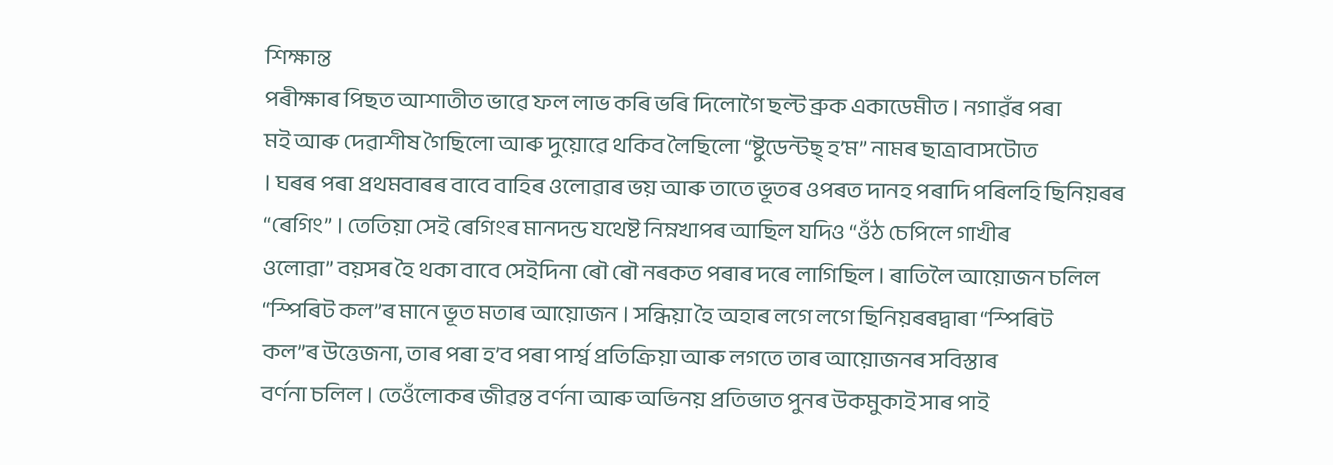শিক্ষান্ত
পৰীক্ষাৰ পিছত আশাতীত ভাৱে ফল লাভ কৰি ভৰি দিলোগৈ ছল্ট ব্রুক একাডেমীত । নগাৱঁৰ পৰা
মই আৰু দেৱাশীষ গৈছিলো আৰু দুয়োৱে থকিব লৈছিলো “ষ্টুডেন্টছ্ হ’ম” নামৰ ছাত্ৰাবাসটোত
। ঘৰৰ পৰা প্রথমবাৰৰ বাবে বাহিৰ ওলোৱাৰ ভয় আৰু তাতে ভূতৰ ওপৰত দানহ পৰাদি পৰিলহি ছিনিয়ৰৰ
“ৰেগিং” । তেতিয়া সেই ৰেগিংৰ মানদন্ড যথেষ্ট নিম্নখাপৰ আছিল যদিও “ওঁঠ চেপিলে গাখীৰ
ওলোৱা” বয়সৰ হৈ থকা বাবে সেইদিনা ৰৌ ৰৌ নৰকত পৰাৰ দৰে লাগিছিল । ৰাতিলৈ আয়োজন চলিল
“স্পিৰিট কল”ৰ মানে ভূত মতাৰ আয়োজন । সন্ধিয়া হৈ অহাৰ লগে লগে ছিনিয়ৰৰদ্বাৰা “স্পিৰিট
কল”ৰ উত্তেজনা, তাৰ পৰা হ’ব পৰা পাৰ্শ্ব প্রতিক্রিয়া আৰু লগতে তাৰ আয়োজনৰ সবিস্তাৰ
বৰ্ণনা চলিল । তেওঁলোকৰ জীৱন্ত বৰ্ণনা আৰু অভিনয় প্রতিভাত পুনৰ উকমুকাই সাৰ পাই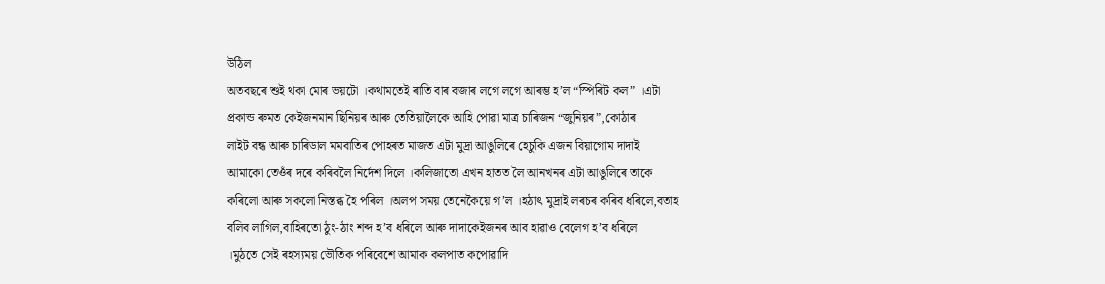উঠিল
অতবছৰে শুই থকা মোৰ ভয়টো ।কথামতেই ৰাতি বাৰ বজাৰ লগে লগে আৰম্ভ হ’ল “স্পিৰিট কল” ।এটা
প্রকান্ড ৰুমত কেইজনমান ছিনিয়ৰ আৰু তেতিয়ালৈকে আহি পোৱা মাত্র চাৰিজন “জুনিয়ৰ”,কোঠাৰ
লাইট বন্ধ আৰু চাৰিডাল মমবাতিৰ পোহৰত মাজত এটা মুদ্রা আঙুলিৰে হেচুকি এজন বিয়াগোম দাদাই
আমাকো তেওঁৰ দৰে কৰিবলৈ নিৰ্দেশ দিলে ।কলিজাতো এখন হাতত লৈ আনখনৰ এটা আঙুলিৰে তাকে
কৰিলো আৰু সকলো নিস্তব্ধ হৈ পৰিল ।অলপ সময় তেনেকৈয়ে গ’ল ।হঠাৎ মুদ্রাই লৰচৰ কৰিব ধৰিলে,বতাহ
বলিব লাগিল,বাহিৰতো ঠুং-ঠাং শব্দ হ’ব ধৰিলে আৰু দাদাকেইজনৰ আব হাৱাও বেলেগ হ’ব ধৰিলে
।মুঠতে সেই ৰহস্যময় ভৌতিক পৰিবেশে আমাক কলপাত কপোৱাদি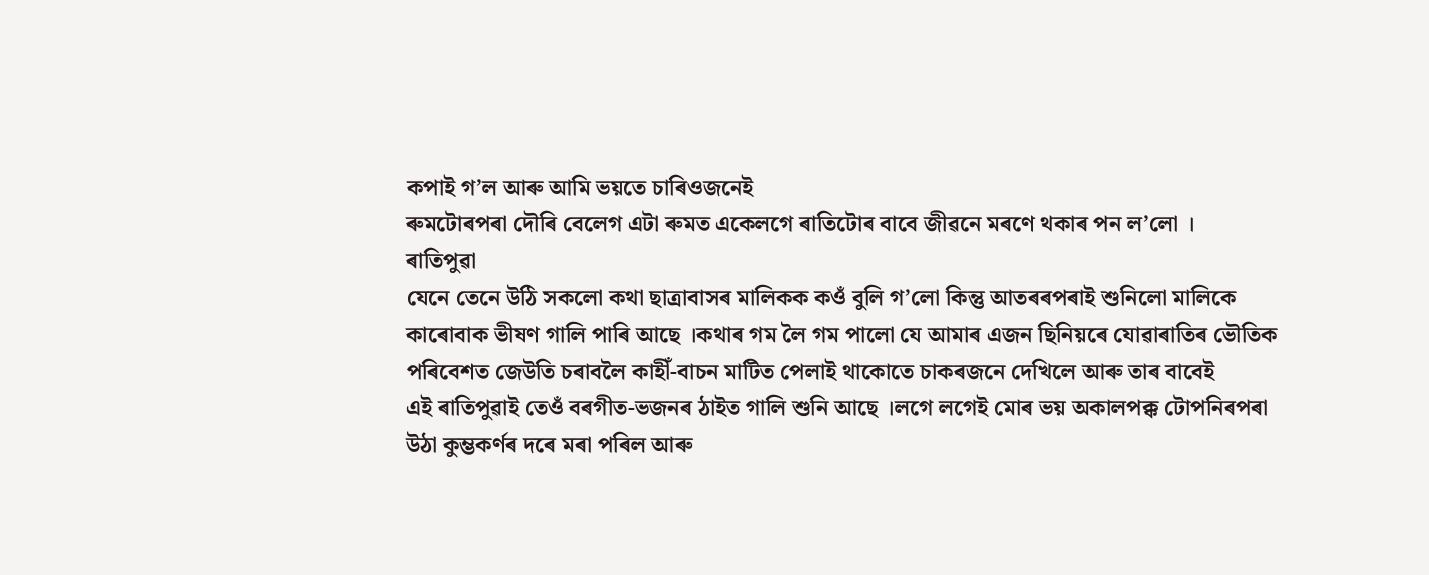কপাই গ’ল আৰু আমি ভয়তে চাৰিওজনেই
ৰুমটোৰপৰা দৌৰি বেলেগ এটা ৰুমত একেলগে ৰাতিটোৰ বাবে জীৱনে মৰণে থকাৰ পন ল’লো ।
ৰাতিপুৱা
যেনে তেনে উঠি সকলো কথা ছাত্রাবাসৰ মালিকক কওঁ বুলি গ’লো কিন্তু আতৰৰপৰাই শুনিলো মালিকে
কাৰোবাক ভীষণ গালি পাৰি আছে ।কথাৰ গম লৈ গম পালো যে আমাৰ এজন ছিনিয়ৰে যোৱাৰাতিৰ ভৌতিক
পৰিবেশত জেউতি চৰাবলৈ কাহীঁ-বাচন মাটিত পেলাই থাকোতে চাকৰজনে দেখিলে আৰু তাৰ বাবেই
এই ৰাতিপুৱাই তেওঁ বৰগীত-ভজনৰ ঠাইত গালি শুনি আছে ।লগে লগেই মোৰ ভয় অকালপক্ক টোপনিৰপৰা
উঠা কুম্ভকৰ্ণৰ দৰে মৰা পৰিল আৰু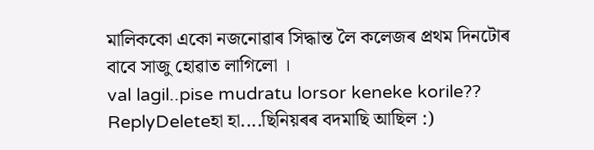মালিককো একো নজনোৱাৰ সিদ্ধান্ত লৈ কলেজৰ প্রথম দিনটোৰ
বাবে সাজু হোৱাত লাগিলো ।
val lagil..pise mudratu lorsor keneke korile??
ReplyDeleteহা হা....ছিনিয়ৰৰ বদমাছি আছিল :)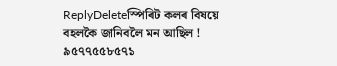ReplyDeleteস্পিৰিট কলৰ বিষয়ে বহলকৈ জানিবলৈ মন আছিল ! ৯৫৭৭৫৫৮৫৭১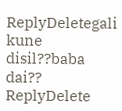ReplyDeletegali kune disil??baba dai??
ReplyDelete